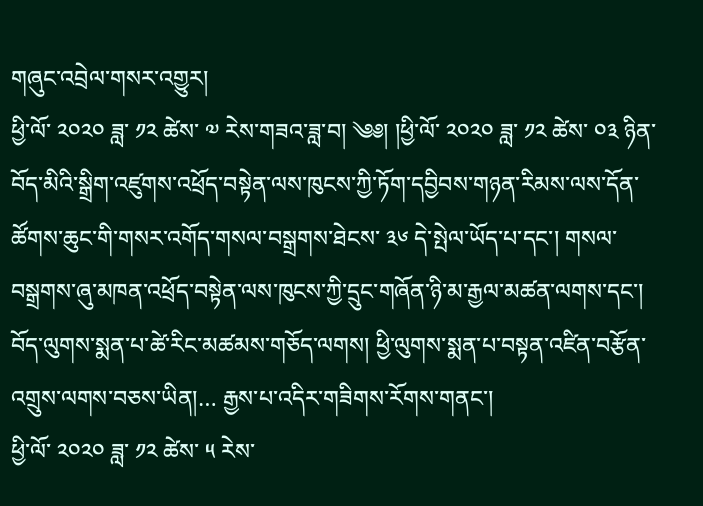གཞུང་འབྲེལ་གསར་འགྱུར།
ཕྱི་ལོ་ ༢༠༢༠ ཟླ་ ༡༢ ཚེས་ ༧ རེས་གཟའ་ཟླ་བ། ༄༅། །ཕྱི་ལོ་ ༢༠༢༠ ཟླ་ ༡༢ ཚེས་ ༠༣ ཉིན་བོད་མིའི་སྒྲིག་འཛུགས་འཕྲོད་བསྟེན་ལས་ཁུངས་ཀྱི་ཏོག་དབྱིབས་གཉན་རིམས་ལས་དོན་ཚོགས་ཆུང་གི་གསར་འགོད་གསལ་བསྒྲགས་ཐེངས་ ༣༦ དེ་སྤེལ་ཡོད་པ་དང་། གསལ་བསྒྲགས་ཞུ་མཁན་འཕྲོད་བསྟེན་ལས་ཁུངས་ཀྱི་དྲུང་གཞོན་ཉི་མ་རྒྱལ་མཚན་ལགས་དང་། བོད་ལུགས་སྨན་པ་ཚེ་རིང་མཚམས་གཅོད་ལགས། ཕྱི་ལུགས་སྨན་པ་བསྟན་འཛིན་བརྩོན་འགྲུས་ལགས་བཅས་ཡིན།… རྒྱས་པ་འདིར་གཟིགས་རོགས་གནང་།
ཕྱི་ལོ་ ༢༠༢༠ ཟླ་ ༡༢ ཚེས་ ༥ རེས་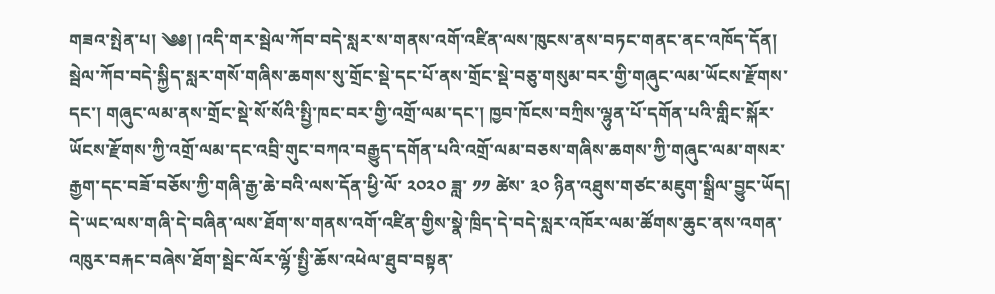གཟའ་སྤེན་པ། ༄༅། །འདི་གར་སྦེལ་ཀོབ་བདེ་སླར་ས་གནས་འགོ་འཛིན་ལས་ཁུངས་ནས་བཏང་གནང་ནང་འཁོད་དོན། སྦེལ་ཀོབ་བདེ་སྐྱིད་སླར་གསོ་གཞིས་ཆགས་སུ་གྲོང་སྡེ་དང་པོ་ནས་གྲོང་སྡེ་བཅུ་གསུམ་བར་གྱི་གཞུང་ལམ་ཡོངས་རྫོགས་དང་། གཞུང་ལམ་ནས་གྲོང་སྡེ་སོ་སོའི་སྤྱི་ཁང་བར་གྱི་འགྲོ་ལམ་དང་། ཁྱབ་ཁོངས་བཀྲིས་ལྷུན་པོ་དགོན་པའི་གླིང་སྐོར་ཡོངས་རྫོགས་ཀྱི་འགྲོ་ལམ་དང་འབྲི་གུང་བཀའ་བརྒྱུད་དགོན་པའི་འགྲོ་ལམ་བཅས་གཞིས་ཆགས་ཀྱི་གཞུང་ལམ་གསར་རྒྱག་དང་བཟོ་བཅོས་ཀྱི་གཞི་རྒྱ་ཆེ་བའི་ལས་དོན་ཕྱི་ལོ་ ༢༠༢༠ ཟླ་ ༡༡ ཚེས་ ༣༠ ཉིན་འཐུས་གཙང་མཇུག་སྒྲིལ་བྱུང་ཡོད། དེ་ཡང་ལས་གཞི་དེ་བཞིན་ལས་ཐོག་ས་གནས་འགོ་འཛིན་གྱིས་སྣེ་ཁྲིད་དེ་བདེ་སླར་འཁོར་ལམ་ཚོགས་ཆུང་ནས་འགན་འཁུར་བརྐང་བཞེས་ཐོག་སྦེང་ལོར་ལྷོ་སྤྱི་ཆོས་འཕེལ་ཐུབ་བསྟན་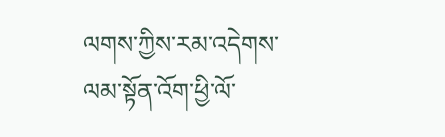ལགས་ཀྱིས་རམ་འདེགས་ལམ་སྟོན་འོག་ཕྱི་ལོ་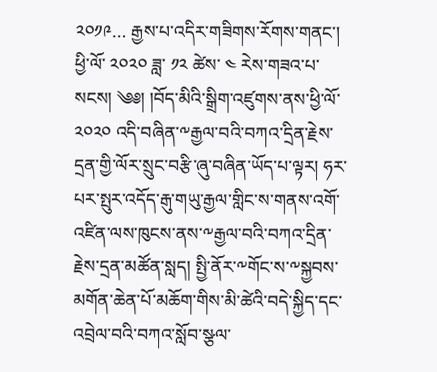༢༠༡༩… རྒྱས་པ་འདིར་གཟིགས་རོགས་གནང་།
ཕྱི་ལོ་ ༢༠༢༠ ཟླ་ ༡༢ ཚེས་ ༤ རེས་གཟའ་པ་སངས། ༄༅། །བོད་མིའི་སྒྲིག་འཛུགས་ནས་ཕྱི་ལོ་ ༢༠༢༠ འདི་བཞིན་༸རྒྱལ་བའི་བཀའ་དྲིན་རྗེས་དྲན་གྱི་ལོར་སྲུང་བརྩི་ཞུ་བཞིན་ཡོད་པ་ལྟར། ཧར་པར་སྤུར་འདོད་རྒུ་གཡུ་རྒྱལ་གླིང་ས་གནས་འགོ་འཛིན་ལས་ཁུངས་ནས་༸རྒྱལ་བའི་བཀའ་དྲིན་རྗེས་དྲན་མཚོན་སླད། སྤྱི་ནོར་༸གོང་ས་༸སྐྱབས་མགོན་ཆེན་པོ་མཆོག་གིས་མི་ཚེའི་བདེ་སྐྱིད་དང་འབྲེལ་བའི་བཀའ་སློབ་སྩལ་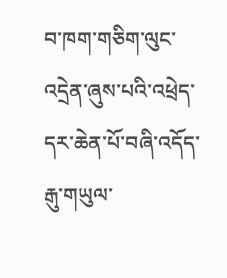བ་ཁག་གཅིག་ལུང་འདྲེན་ཞུས་པའི་འཕྲེད་དར་ཆེན་པོ་བཞི་འདོད་རྒུ་གཡུལ་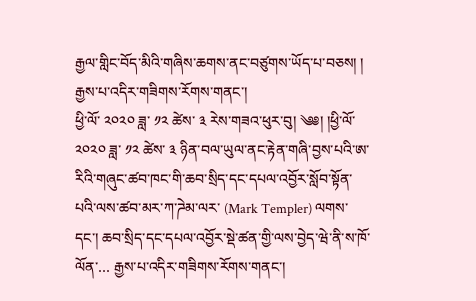རྒྱལ་གླིང་བོད་མིའི་གཞིས་ཆགས་ནང་བཙུགས་ཡོད་པ་བཅས། ། རྒྱས་པ་འདིར་གཟིགས་རོགས་གནང་།
ཕྱི་ལོ་ ༢༠༢༠ ཟླ་ ༡༢ ཚེས་ ༣ རེས་གཟའ་ཕུར་བུ། ༄༅། །ཕྱི་ལོ་ ༢༠༢༠ ཟླ་ ༡༢ ཚེས་ ༣ ཉིན་བལ་ཡུལ་ནང་རྟེན་གཞི་བྱས་པའི་ཨ་རིའི་གཞུང་ཚབ་ཁང་གི་ཆབ་སྲིད་དང་དཔལ་འབྱོར་སློབ་སྟོན་པའི་ལས་ཚབ་མར་ཀ་ཌེམ་ལར་ (Mark Templer) ལགས་དང་། ཆབ་སྲིད་དང་དཔལ་འབྱོར་སྡེ་ཚན་གྱི་ལས་བྱེད་ཝེ་ནི་ས་ཁོ་ལོན་… རྒྱས་པ་འདིར་གཟིགས་རོགས་གནང་།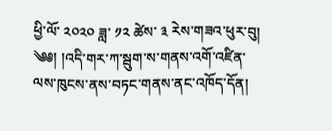ཕྱི་ལོ་ ༢༠༢༠ ཟླ་ ༡༢ ཚེས་ ༣ རེས་གཟའ་ཕུར་བུ། ༄༅། །འདི་གར་ཀ་སྦུག་ས་གནས་འགོ་འཛིན་ལས་ཁུངས་ནས་བཏང་གནས་ནང་འཁོད་དོན།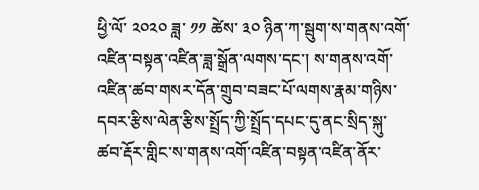ཕྱི་ལོ་ ༢༠༢༠ ཟླ་ ༡༡ ཚེས་ ༣༠ ཉིན་ཀ་སྦུག་ས་གནས་འགོ་འཛིན་བསྟན་འཛིན་ཟླ་སྒྲོན་ལགས་དང་། ས་གནས་འགོ་འཛིན་ཚབ་གསར་དོན་གྲུབ་བཟང་པོ་ལགས་རྣམ་གཉིས་དབར་རྩིས་ལེན་རྩིས་སྤྲོད་ཀྱི་སྤྲོད་དཔང་དུ་ནང་སྲིད་སྐུ་ཚབ་རྡོར་གླིང་ས་གནས་འགོ་འཛིན་བསྟན་འཛིན་ནོར་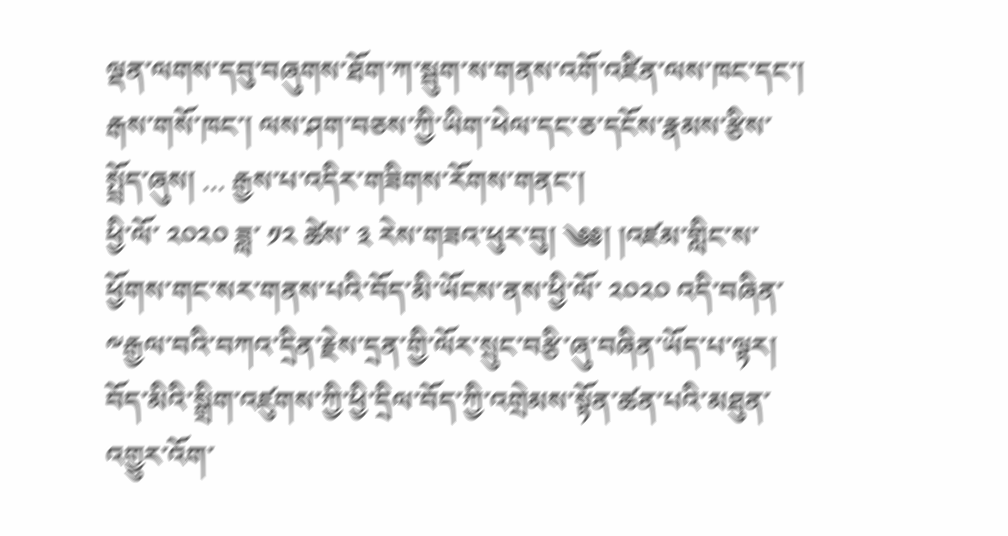ལྡན་ལགས་དབུ་བཞུགས་ཐོག་ཀ་སྦུག་ས་གནས་འགོ་འཛིན་ལས་ཁང་དང་། རྒས་གསོ་ཁང་། ལས་ཤག་བཅས་ཀྱི་ཡིག་ཕེལ་དང་ཅ་དངོས་རྣམས་རྩིས་སྤྲོད་ཞུས། … རྒྱས་པ་འདིར་གཟིགས་རོགས་གནང་།
ཕྱི་ལོ་ ༢༠༢༠ ཟླ་ ༡༢ ཚེས་ ༣ རེས་གཟའ་ཕུར་བུ། ༄༅། །འཛམ་གླིང་ས་ཕྱོགས་གང་སར་གནས་པའི་བོད་མི་ཡོངས་ནས་ཕྱི་ལོ་ ༢༠༢༠ འདི་བཞིན་༸རྒྱལ་བའི་བཀའ་དྲིན་རྗེས་དྲན་གྱི་ལོར་སྲུང་བརྩི་ཞུ་བཞིན་ཡོད་པ་ལྟར། བོད་མིའི་སྒྲིག་འཛུགས་ཀྱི་ཕྱི་དྲིལ་བོད་ཀྱི་འགྲེམས་སྟོན་ཚན་པའི་མཐུན་འགྱུར་འོག་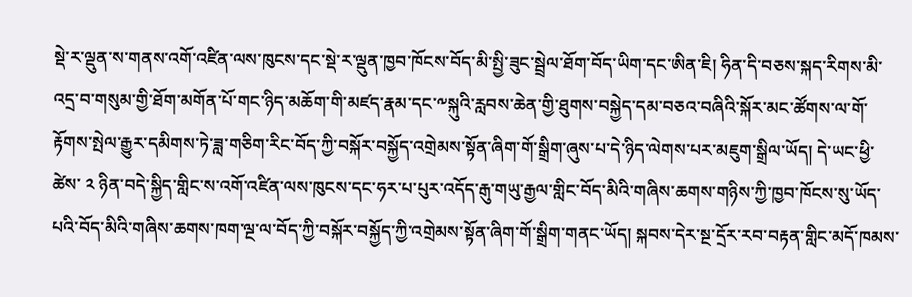སྡེ་ར་ལྡུན་ས་གནས་འགོ་འཛིན་ལས་ཁུངས་དང་སྡེ་ར་ལྡུན་ཁྱབ་ཁོངས་བོད་མི་སྤྱི་ཟུང་སྦྲེལ་ཐོག་བོད་ཡིག་དང་ཨིན་ཇི། ཧིན་དི་བཅས་སྐད་རིགས་མི་འདྲ་བ་གསུམ་གྱི་ཐོག་མགོན་པོ་གང་ཉིད་མཆོག་གི་མཛད་རྣམ་དང་༸སྐུའི་རླབས་ཆེན་གྱི་ཐུགས་བསྐྱེད་དམ་བཅའ་བཞིའི་སྐོར་མང་ཚོགས་ལ་གོ་རྟོགས་སྤེལ་རྒྱུར་དམིགས་ཏེ་ཟླ་གཅིག་རིང་བོད་ཀྱི་བསྐོར་བསྐྱོད་འགྲེམས་སྟོན་ཞིག་གོ་སྒྲིག་ཞུས་པ་དེ་ཉིད་ལེགས་པར་མཇུག་སྒྲིལ་ཡོད། དེ་ཡང་ཕྱི་ཚེས་ ༢ ཉིན་བདེ་སྐྱིད་གླིང་ས་འགོ་འཛིན་ལས་ཁུངས་དང་ཧར་པ་པུར་འདོད་རྒུ་གཡུ་རྒྱལ་གླིང་བོད་མིའི་གཞིས་ཆགས་གཉིས་ཀྱི་ཁྱབ་ཁོངས་སུ་ཡོད་པའི་བོད་མིའི་གཞིས་ཆགས་ཁག་ལྔ་ལ་བོད་ཀྱི་བསྐོར་བསྐྱོད་ཀྱི་འགྲེམས་སྟོན་ཞིག་གོ་སྒྲིག་གནང་ཡོད། སྐབས་དེར་སྔ་དྲོར་རབ་བརྟན་གླིང་མདོ་ཁམས་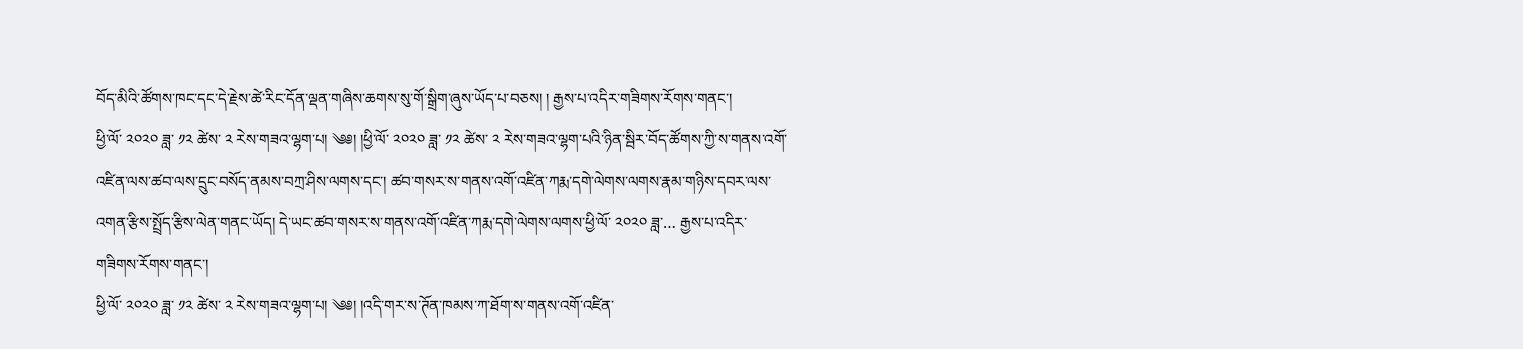བོད་མིའི་ཚོགས་ཁང་དང་དེ་རྗེས་ཚེ་རིང་དོན་ལྡན་གཞིས་ཆགས་སུ་གོ་སྒྲིག་ཞུས་ཡོད་པ་བཅས། ། རྒྱས་པ་འདིར་གཟིགས་རོགས་གནང་།
ཕྱི་ལོ་ ༢༠༢༠ ཟླ་ ༡༢ ཚེས་ ༢ རེས་གཟའ་ལྷག་པ། ༄༅། །ཕྱི་ལོ་ ༢༠༢༠ ཟླ་ ༡༢ ཚེས་ ༢ རེས་གཟའ་ལྷག་པའི་ཉིན་སྦིར་བོད་ཚོགས་ཀྱི་ས་གནས་འགོ་འཛིན་ལས་ཚབ་ལས་དྲུང་བསོད་ནམས་བཀྲ་ཤིས་ལགས་དང་། ཚབ་གསར་ས་གནས་འགོ་འཛིན་ཀརྨ་དགེ་ལེགས་ལགས་རྣམ་གཉིས་དབར་ལས་འགན་རྩིས་སྤྲོད་རྩིས་ལེན་གནང་ཡོད། དེ་ཡང་ཚབ་གསར་ས་གནས་འགོ་འཛིན་ཀརྨ་དགེ་ལེགས་ལགས་ཕྱི་ལོ་ ༢༠༢༠ ཟླ་… རྒྱས་པ་འདིར་གཟིགས་རོགས་གནང་།
ཕྱི་ལོ་ ༢༠༢༠ ཟླ་ ༡༢ ཚེས་ ༢ རེས་གཟའ་ལྷག་པ། ༄༅། །འདི་གར་ས་ཊོན་ཁམས་ཀ་ཐོག་ས་གནས་འགོ་འཛིན་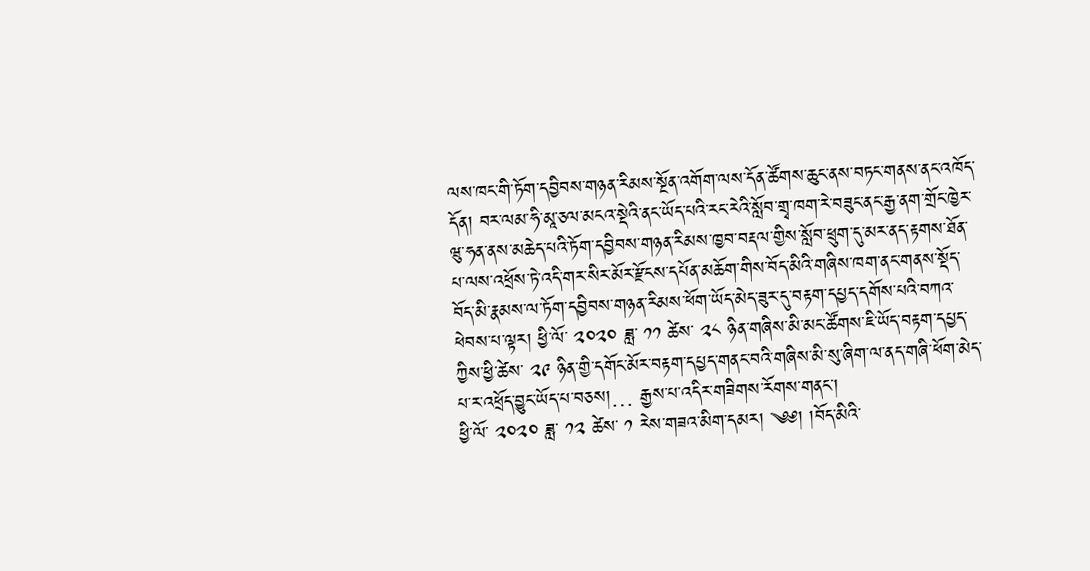ལས་ཁང་གི་ཏོག་དབྱིབས་གཉན་རིམས་སྔོན་འགོག་ལས་དོན་ཚོགས་ཆུང་ནས་བཏང་གནས་ནང་འཁོད་དོན། བར་ལམ་ཧི་མཱ་ཅལ་མངའ་སྡེའི་ནང་ཡོད་པའི་རང་རེའི་སློབ་གྲྭ་ཁག་རེ་བཟུང་ནང་རྒྱ་ནག་གྲོང་ཁྱེར་ཝུ་ཧན་ནས་མཆེད་པའི་ཏོག་དབྱིབས་གཉན་རིམས་ཁྱབ་བརྡལ་གྱིས་སློབ་ཕྲུག་དུ་མར་ནད་རྟགས་ཐོན་པ་ལས་འཕྲོས་ཏེ་འདི་གར་སིར་མོར་རྫོངས་དཔོན་མཆོག་གིས་བོད་མིའི་གཞིས་ཁག་ནང་གནས་སྡོད་བོད་མི་རྣམས་ལ་ཏོག་དབྱིབས་གཉན་རིམས་ཕོག་ཡོད་མེད་ཟུར་དུ་བརྟག་དཔྱད་དགོས་པའི་བཀའ་ཕེབས་པ་ལྟར། ཕྱི་ལོ་ ༢༠༢༠ ཟླ་ ༡༡ ཚེས་ ༢༨ ཉིན་གཞིས་མི་མང་ཚོགས་ཇི་ཡོད་བརྟག་དཔྱད་ཀྱིས་ཕྱི་ཚེས་ ༢༩ ཉིན་གྱི་དགོང་མོར་བརྟག་དཔྱད་གནང་བའི་གཞིས་མི་སུ་ཞིག་ལ་ནད་གཞི་ཕོག་མེད་པ་ར་འཕྲོད་བྱུང་ཡོད་པ་བཅས།… རྒྱས་པ་འདིར་གཟིགས་རོགས་གནང་།
ཕྱི་ལོ་ ༢༠༢༠ ཟླ་ ༡༢ ཚེས་ ༡ རེས་གཟའ་མིག་དམར། ༄༅། །བོད་མིའི་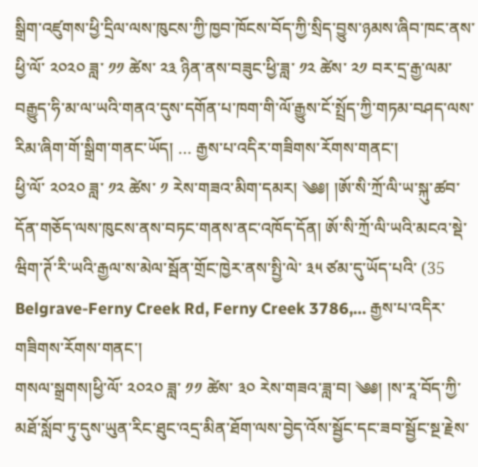སྒྲིག་འཛུགས་ཕྱི་དྲིལ་ལས་ཁུངས་ཀྱི་ཁྱབ་ཁོངས་བོད་ཀྱི་སྲིད་བྱུས་ཉམས་ཞིབ་ཁང་ནས་ཕྱི་ལོ་ ༢༠༢༠ ཟླ་ ༡༡ ཚེས་ ༢༣ ཉིན་ནས་བཟུང་ཕྱི་ཟླ་ ༡༢ ཚེས་ ༢༡ བར་དྲ་རྒྱ་ལམ་བརྒྱུད་ཧི་མ་ལ་ཡའི་གནའ་དུས་དགོན་པ་ཁག་གི་ལོ་རྒྱུས་ངོ་སྤྲོད་ཀྱི་གཏམ་བཤད་ལས་རིམ་ཞིག་གོ་སྒྲིག་གནང་ཡོད། … རྒྱས་པ་འདིར་གཟིགས་རོགས་གནང་།
ཕྱི་ལོ་ ༢༠༢༠ ཟླ་ ༡༢ ཚེས་ ༡ རེས་གཟའ་མིག་དམར། ༄༅། །ཨོ་སི་ཀྲོ་ལི་ཡ་སྐུ་ཚབ་དོན་གཅོད་ལས་ཁུངས་ནས་བཏང་གནས་ནང་འཁོད་དོན། ཨོ་སི་ཀྲོ་ལི་ཡའི་མངའ་སྡེ་ཝིག་ཊོ་རི་ཡའི་རྒྱལ་ས་མེལ་སྦོན་གྲོང་ཁྱེར་ནས་སྤྱི་ལེ་ ༣༥ ཙམ་དུ་ཡོད་པའི་ (35 Belgrave-Ferny Creek Rd, Ferny Creek 3786,… རྒྱས་པ་འདིར་གཟིགས་རོགས་གནང་།
གསལ་སྒྲགས།ཕྱི་ལོ་ ༢༠༢༠ ཟླ་ ༡༡ ཚེས་ ༣༠ རེས་གཟའ་ཟླ་བ། ༄༅། །ས་རཱ་བོད་ཀྱི་མཐོ་སློབ་ཏུ་དུས་ཡུན་རིང་ཐུང་འདྲ་མིན་ཐོག་ལས་བྱེད་འོས་སྦྱོང་དང་ཟབ་སྦྱོང་སྔ་རྗེས་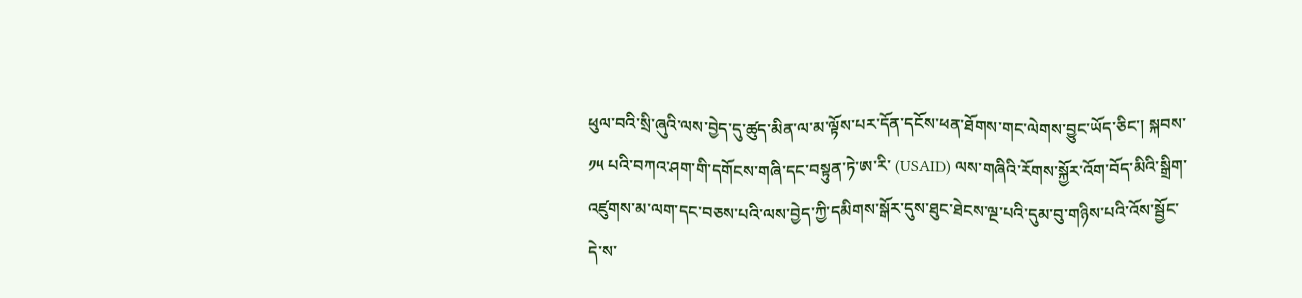ཕུལ་བའི་སྲི་ཞུའི་ལས་བྱེད་དུ་ཚུད་མིན་ལ་མ་ལྟོས་པར་དོན་དངོས་ཕན་ཐོགས་གང་ལེགས་བྱུང་ཡོད་ཅིང་། སྐབས་ ༡༥ པའི་བཀའ་ཤག་གི་དགོངས་གཞི་དང་བསྟུན་ཏེ་ཨ་རི་ (USAID) ལས་གཞིའི་རོགས་སྐྱོར་འོག་བོད་མིའི་སྒྲིག་འཛུགས་མ་ལག་དང་བཅས་པའི་ལས་བྱེད་ཀྱི་དམིགས་སྒོར་དུས་ཐུང་ཐེངས་ལྔ་པའི་དུམ་བུ་གཉིས་པའི་འོས་སྦྱོང་དེ་ས་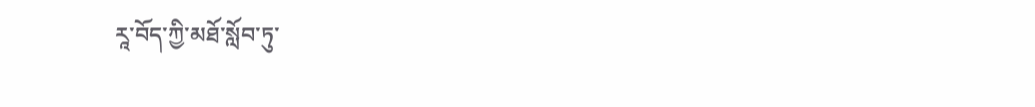རཱ་བོད་ཀྱི་མཐོ་སློབ་ཏུ་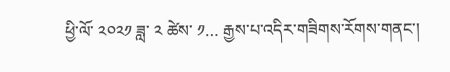ཕྱི་ལོ་ ༢༠༢༡ ཟླ་ ༢ ཚེས་ ༡… རྒྱས་པ་འདིར་གཟིགས་རོགས་གནང་།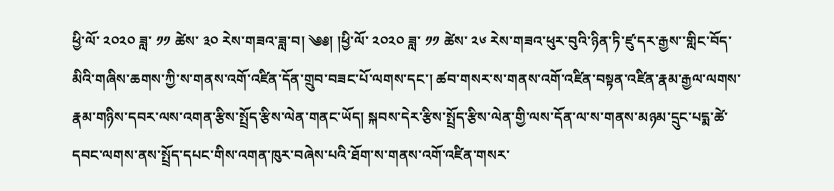ཕྱི་ལོ་ ༢༠༢༠ ཟླ་ ༡༡ ཚེས་ ༣༠ རེས་གཟའ་ཟླ་བ། ༄༅། །ཕྱི་ལོ་ ༢༠༢༠ ཟླ་ ༡༡ ཚེས་ ༢༦ རེས་གཟའ་ཕུར་བུའི་ཉིན་ཏི་ཛུ་དར་རྒྱས་་གླིང་བོད་མིའི་གཞིས་ཆགས་ཀྱི་ས་གནས་འགོ་འཛིན་དོན་གྲུབ་བཟང་པོ་ལགས་དང་། ཚབ་གསར་ས་གནས་འགོ་འཛིན་བསྟན་འཛིན་རྣམ་རྒྱལ་ལགས་རྣམ་གཉིས་དབར་ལས་འགན་རྩིས་སྤྲོད་རྩིས་ལེན་གནང་ཡོད། སྐབས་དེར་རྩིས་སྤྲོད་རྩིས་ལེན་གྱི་ལས་དོན་ལ་ས་གནས་མཉམ་དྲུང་པདྨ་ཚེ་དབང་ལགས་ནས་སྤྲོད་དཔང་གིས་འགན་ཁུར་བཞེས་པའི་ཐོག་ས་གནས་འགོ་འཛིན་གསར་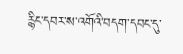རྙིང་དབར་ས་འགོའི་བདག་དབང་དུ་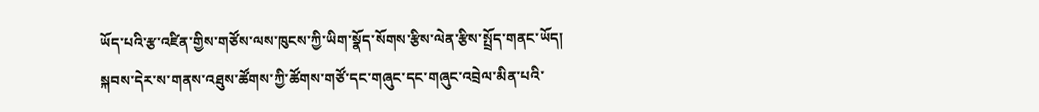ཡོད་པའི་རྩ་འཛིན་གྱིས་གཙོས་ལས་ཁུངས་ཀྱི་ཡིག་སྣོད་སོགས་རྩིས་ལེན་རྩིས་སྤྲོད་གནང་ཡོད། སྐབས་དེར་ས་གནས་འཐུས་ཚོགས་ཀྱི་ཚོགས་གཙོ་དང་གཞུང་དང་གཞུང་འབྲེལ་མིན་པའི་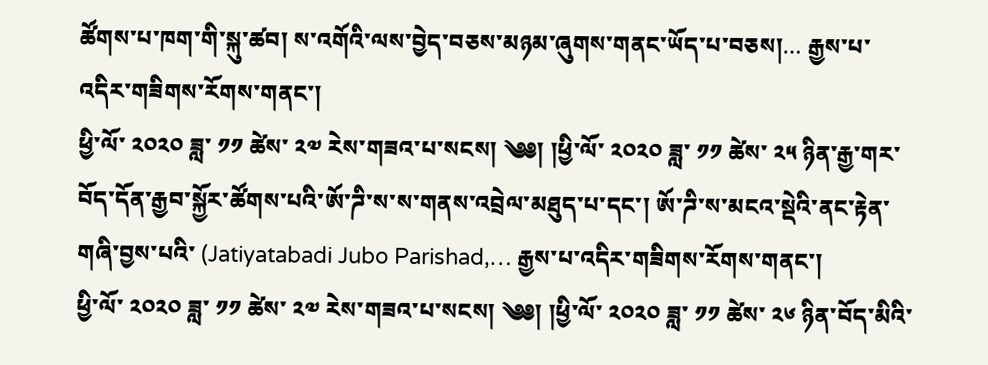ཚོགས་པ་ཁག་གི་སྐུ་ཚབ། ས་འགོའི་ལས་བྱེད་བཅས་མཉམ་ཞུགས་གནང་ཡོད་པ་བཅས།… རྒྱས་པ་འདིར་གཟིགས་རོགས་གནང་།
ཕྱི་ལོ་ ༢༠༢༠ ཟླ་ ༡༡ ཚེས་ ༢༧ རེས་གཟའ་པ་སངས། ༄༅། །ཕྱི་ལོ་ ༢༠༢༠ ཟླ་ ༡༡ ཚེས་ ༢༥ ཉིན་རྒྱ་གར་བོད་དོན་རྒྱབ་སྐྱོར་ཚོགས་པའི་ཨོ་ཌི་ས་ས་གནས་འབྲེལ་མཐུད་པ་དང་། ཨོ་ཌི་ས་མངའ་སྡེའི་ནང་རྟེན་གཞི་བྱས་པའི་ (Jatiyatabadi Jubo Parishad,… རྒྱས་པ་འདིར་གཟིགས་རོགས་གནང་།
ཕྱི་ལོ་ ༢༠༢༠ ཟླ་ ༡༡ ཚེས་ ༢༧ རེས་གཟའ་པ་སངས། ༄༅། །ཕྱི་ལོ་ ༢༠༢༠ ཟླ་ ༡༡ ཚེས་ ༢༦ ཉིན་བོད་མིའི་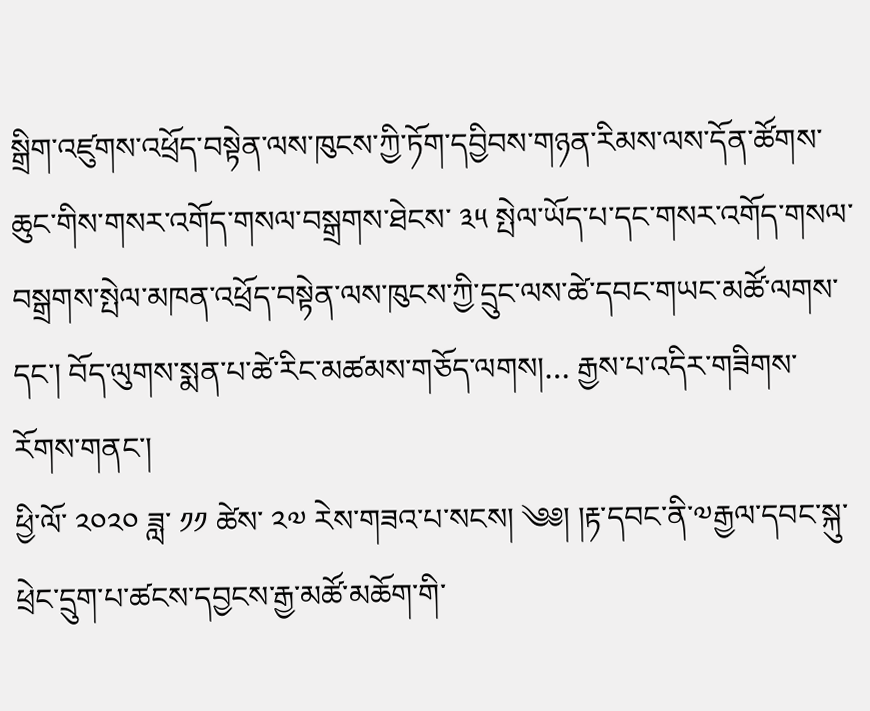སྒྲིག་འཛུགས་འཕྲོད་བསྟེན་ལས་ཁུངས་ཀྱི་ཏོག་དབྱིབས་གཉན་རིམས་ལས་དོན་ཚོགས་ཆུང་གིས་གསར་འགོད་གསལ་བསྒྲགས་ཐེངས་ ༣༥ སྤེལ་ཡོད་པ་དང་གསར་འགོད་གསལ་བསྒྲགས་སྤེལ་མཁན་འཕྲོད་བསྟེན་ལས་ཁུངས་ཀྱི་དྲུང་ལས་ཚེ་དབང་གཡང་མཚོ་ལགས་དང་། བོད་ལུགས་སྨན་པ་ཚེ་རིང་མཚམས་གཅོད་ལགས།… རྒྱས་པ་འདིར་གཟིགས་རོགས་གནང་།
ཕྱི་ལོ་ ༢༠༢༠ ཟླ་ ༡༡ ཚེས་ ༢༧ རེས་གཟའ་པ་སངས། ༄༅། །རྟ་དབང་ནི་༧རྒྱལ་དབང་སྐུ་ཕྲེང་དྲུག་པ་ཚངས་དབྱངས་རྒྱ་མཚོ་མཆོག་གི་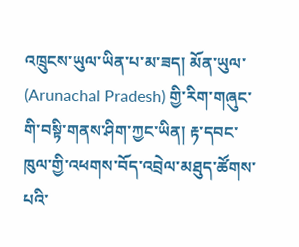འཁྲུངས་ཡུལ་ཡིན་པ་མ་ཟད། མོན་ཡུལ་ (Arunachal Pradesh) གྱི་རིག་གཞུང་གི་བསྟི་གནས་ཤིག་ཀྱང་ཡིན། རྟ་དབང་ཁུལ་གྱི་འཕགས་བོད་འབྲེལ་མཐུད་ཚོགས་པའི་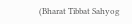(Bharat Tibbat Sahyog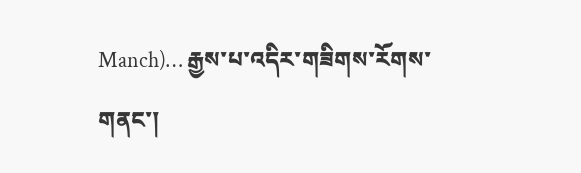Manch)… རྒྱས་པ་འདིར་གཟིགས་རོགས་གནང་།